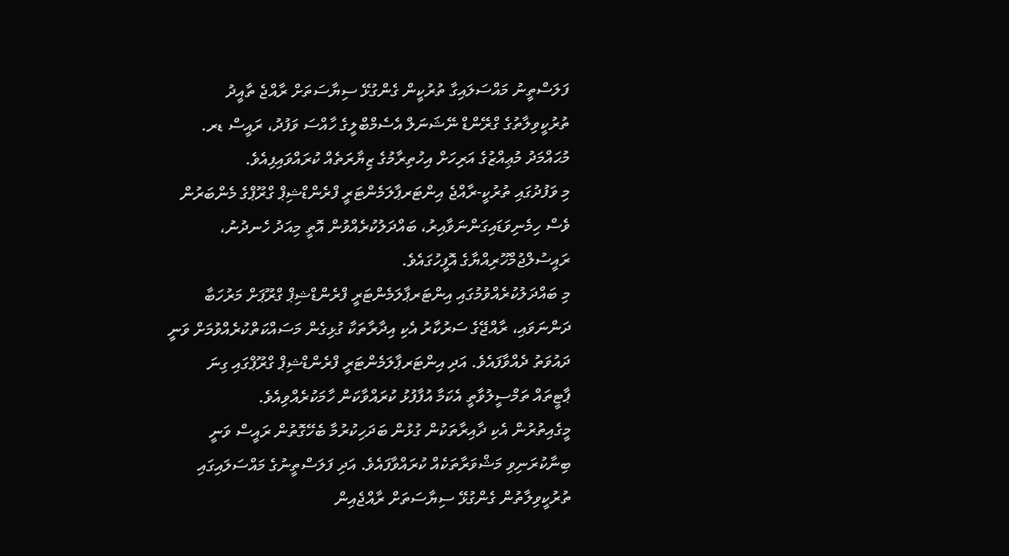ފަލަސްތީނު މައްސަލައިގާ ތުރުކީން ގެންގުޅޭ ސިޔާސަތަށް ރާއްޖެ ތާއީދު
ތުރުކީވިލާތުގެ ގްރޭންޑް ނޭޝަނަލް އެސެމްބްލީގެ ހާއްސަ ވަފުދު، ރައީސް ޑރ. މުޙައްމަދު މުޢިއްޒުގެ އަރިހަށް އިހުތިރާމުގެ ޒިޔާރަތެއް ކުރައްވައިފިއެވެ.
މި ވަފުދުގައި ތުރުކީ-ރާއްޖެ އިންޓަރޕާލަމެންޓަރީ ފްރެންޑްޝިޕް ގްރޫޕްގެ މެންބަރުން ވެސް ހިމެނިވަޑައިގަންނަވާއިރު، ބައްދަލުކުރެއްވުން އޮތީ މިއަދު ހެނދުނު، ރައީސުލްޖުމްހޫރިއްޔާގެ އޮފީހުގައެވެ.
މި ބައްދަލުކުރެއްވުމުގައި އިންޓަރޕާލަމެންޓަރީ ފްރެންޑްޝިޕް ގްރޫޕަށް މަރުހަބާ ދަންނަވައި، ރާއްޖޭގެ ސަރުކާރު އެކި އިދާރާތަކާ ގުޅިގެން މަސައްކަތްކުރެއްވުމަށް ވަނީ ދައުވަތު ދެއްވާފައެވެ. އަދި އިންޓަރޕާލަމެންޓަރީ ފްރެންޑްޝިޕް ގްރޫޕްގައި ގިނަ ޕާޓީތައް ތަމްސީލުވާތީ އެކަމާ އުފާފުޅު ކުރައްވާކަން ހާމަކުރެއްވިއެވެ.
މީގެއިތުރުން އެކި ދާއިރާތަކުން ގުޅުން ބަދަހިކުރުމާ ބެހޭގޮތުން ރައީސް ވަނީ ބިނާކުރަނިވި މަޝްވަރާތަކެއް ކުރައްވާފައެވެ. އަދި ފަލަސްތީނުގެ މައްސަލައިގައި ތުރުކީވިލާތުން ގެންގުޅޭ ސިޔާސަތަށް ރާއްޖެއިން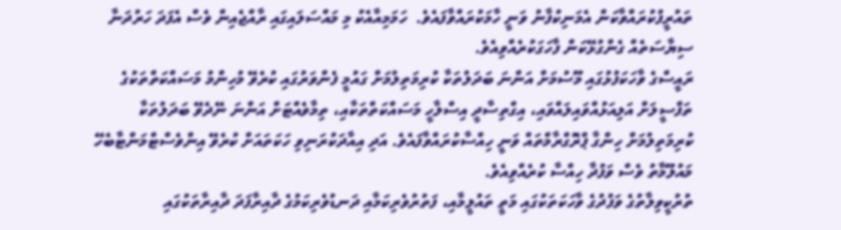ތައުރީފުކުރައްވާކަން އެމަނިކުފާނު ވަނީ ހާމަކުރައްވާފައެވެ.  ހަމަމިއާއެކު މި މައްސަލައިގައި ރާއްޖެއިން ވެސް އެފަދަ ހަރުދަނާ ސިޔާސަތެއް ގެންގުޅޭކަން ފާހަގަކުރެއްވިއެވެ.
ރައީސްގެ ވާހަކަފުޅުގައި މޫސުމަށް އަންނަ ބަދަލުތަކާ ކުރިމަތިލުމަށް ގައުމީ ފެންވަރުގައި ކުރެވޭ މުހިންމު މަސައްކަތްތަކުގެ ތަފްސީލަށް އަލިއަޅުއްވައިލައްވައި، އިގްތިސާދީ އިސްލާހީ މަސައްކަތްތަކާއި، ތިމާވެއްޓަށް އަންނަ ނޭދެވޭ ބަދަލުތަކާ ކުރިމަތިލުމަށް ހިންގާ ޕްރޮގްރާމްތައް ވަނީ ހިއްސާކުރައްވާފައެވެ. އަދި އިއާދަކުރަނިވި ހަކަތައަށް ކުރެވޭ އިންވެސްޓްމަންޓާބެހޭ މައުލޫމާތު ވެސް ވަފުދާ ހިއްސާ ކުރެއްވިއެވެ.
ތުރުކީވިލާތުގެ ވަފުދުގެ ވާހަކަތަކުގައި މަތީ ތައުލީމާއި، ފަތުރުވެރިކަމާއި ދަނޑުވެރިކަމުގެ ދާއިރާފަދަ ދާއިރާތަކުގައި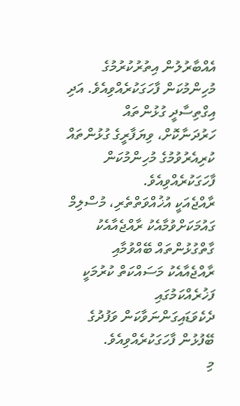އެއްބާރުލުން އިތުރުކުރުމުގެ މުހިންމުކަން ފާހަގަކުރެއްވިއެވެ. އަދި އިގްތިސާދީ ގުޅުންތައް ހަރުދަނާކޮށް، ވިޔަފާރީގެ ގުޅުންތައް ކުރިއެރުވުމުގެ މުހިންމުކަން ފާހަގަކުރެއްވިއެވެ.
ރާއްޖެއަކީ އުޚުއްވަތްތެރި، މުސްލިމް ގައުމަކަށްވުމާއެކު ރާއްޖެއާއެކު ގާތްގުޅުންތައް ބޭއްވުމާއި ރާއްޖެއާއެކު މަސައްކަތް ކުރުމަކީ ފަޚުރެއްކަމުގައި ދެކެވަޑައިގަންނަވާކަން ވަފުދުގެ ބޭފުޅުން ފާހަގަކުރެއްވިއެވެ.
މި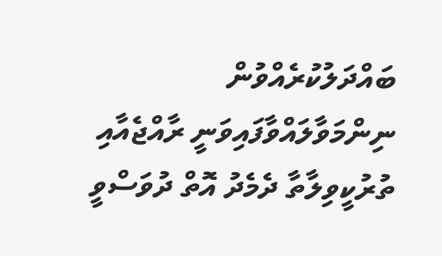ބައްދަލުކުރެއްވުން ނިންމަވާލައްވާފައިވަނީ ރާއްޖެއާއި ތުރުކީވިލާތާ ދެމެދު އޮތް ދުވަސްވީ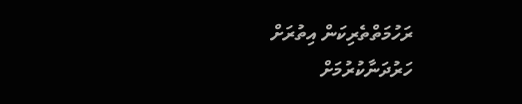ރަހުމަތްތެރިކަން އިތުރަށް ހަރުދަނާކުރުމަށް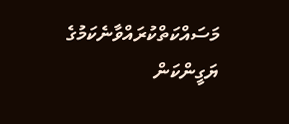މަސައްކަތްކުރައްވާނެކަމުގެ ޔަގީންކަން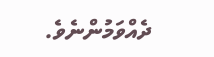ދެއްވަމުންނެވެ.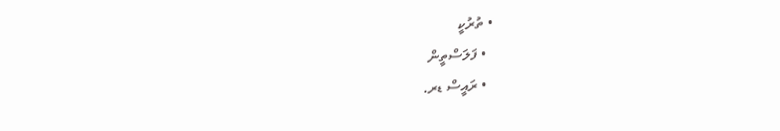• ތުރުކީ
  • ފަލަސްތީން
  • ރައީސް ޑރ.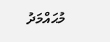މުޙައްމަދު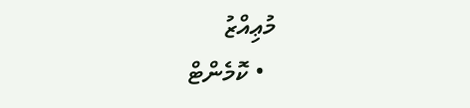މުޢިއްޒު
  • ކޮމެންޓް